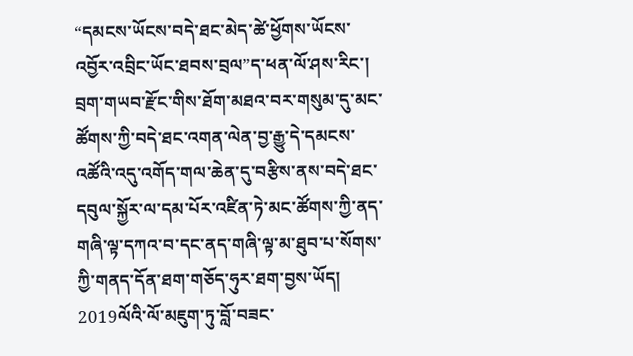“དམངས་ཡོངས་བདེ་ཐང་མེད་ཚེ་ཕྱོགས་ཡོངས་འབྱོར་འབྲིང་ཡོང་ཐབས་བྲལ”ད་ཕན་ལོ་ཤས་རིང་། བྲག་གཡབ་རྫོང་གིས་ཐོག་མཐའ་བར་གསུམ་དུ་མང་ཚོགས་ཀྱི་བདེ་ཐང་འགན་ལེན་བྱ་རྒྱུ་དེ་དམངས་འཚོའི་འདུ་འགོད་གལ་ཆེན་དུ་བརྩིས་ནས་བདེ་ཐང་དབུལ་སྐྱོར་ལ་དམ་པོར་འཛིན་ཏེ་མང་ཚོགས་ཀྱི་ནད་གཞི་ལྟ་དཀའ་བ་དང་ནད་གཞི་ལྟ་མ་ཐུབ་པ་སོགས་ཀྱི་གནད་དོན་ཐག་གཅོད་ཧུར་ཐག་བྱས་ཡོད།
2019ལོའི་ལོ་མཇུག་ཏུ་བློ་བཟང་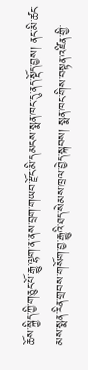ཆོས་སྐྱིད་ཀྱི་གཅུང་པོ་རྒྱུ་ལྷག་ན་ནས་བྲག་གཡབ་རྫོང་མི་དམངས་སྨན་ཁང་དུ་ནད་སྡོད་བྱས། ནང་མི་ཚང་མས་སྨན་རིན་གྲབས་གསོག་བྱ་རྒྱུའི་ཐད་སེམས་ཁྲལ་བྱེད་སྐབས། སྨན་ཁང་གིས་བསྟན་འཛིན་གྱི་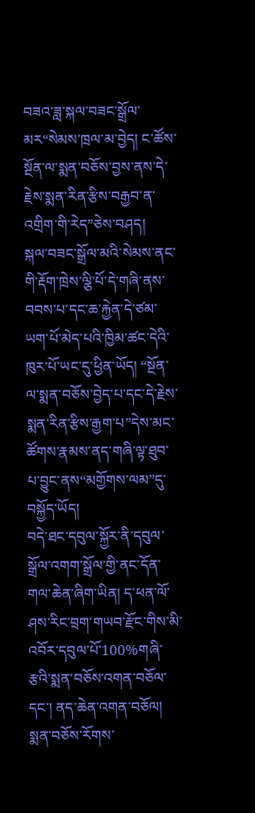བཟའ་ཟླ་སྐལ་བཟང་སྒྲོལ་མར“སེམས་ཁྲལ་མ་བྱེད། ང་ཚོས་སྔོན་ལ་སྨན་བཅོས་བྱས་ནས་དེ་རྗེས་སྨན་རིན་རྩིས་བརྒྱབ་ན་འགྲིག་གི་རེད”ཅེས་བཤད།
སྐལ་བཟང་སྒྲོལ་མའི་སེམས་ནང་གི་རྡོག་ཁྲེས་ལྕི་པོ་དེ་གཞི་ནས་བབས་པ་དང་ཆ་རྐྱེན་དེ་ཙམ་ཡག་པོ་མེད་པའི་ཁྱིམ་ཚང་དེའི་ཁུར་པོ་ཡང་དུ་ཕྱིན་ཡོད། “སྔོན་ལ་སྨན་བཅོས་བྱེད་པ་དང་དེ་རྗེས་སྨན་རིན་རྩིས་རྒྱག་པ”དེས་མང་ཚོགས་རྣམས་ནད་གཞི་ལྟ་ཐུབ་པ་བྱུང་ནས“མགྱོགས་ལམ”དུ་བསྐྱོད་ཡོད།
བདེ་ཐང་དབུལ་སྐྱོར་ནི་དབུལ་སྒྲོལ་འགག་སྒྲོལ་གྱི་ནང་དོན་གལ་ཆེན་ཞིག་ཡིན། ད་ཕན་ལོ་ཤས་རིང་བྲག་གཡབ་རྫོང་གིས་མི་འབོར་དབུལ་པོ་100%གཞི་རྩའི་སྨན་བཅོས་འགན་བཅོལ་དང་། ནད་ཆེན་འགན་བཅོལ། སྨན་བཅོས་རོགས་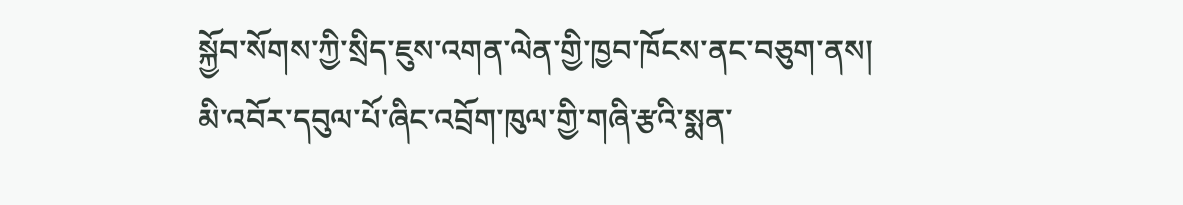སྐྱོབ་སོགས་ཀྱི་སྲིད་ཇུས་འགན་ལེན་གྱི་ཁྱབ་ཁོངས་ནང་བཅུག་ནས། མི་འབོར་དབུལ་པོ་ཞིང་འབྲོག་ཁུལ་གྱི་གཞི་རྩའི་སྨན་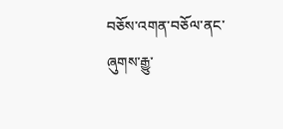བཅོས་འགན་བཅོལ་ནང་ཞུགས་རྒྱུ་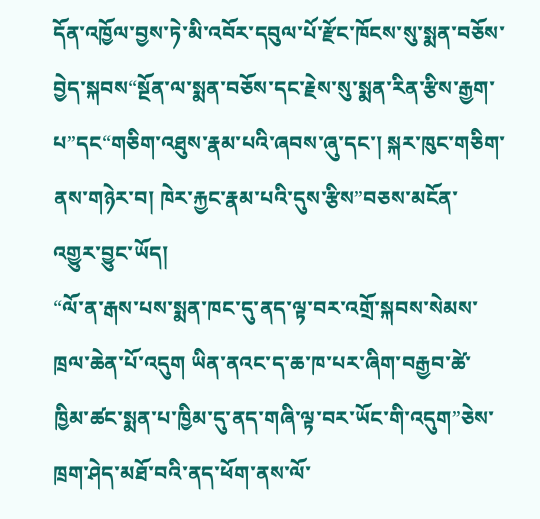དོན་འཁྱོལ་བྱས་ཏེ་མི་འབོར་དབུལ་པོ་རྫོང་ཁོངས་སུ་སྨན་བཅོས་བྱེད་སྐབས“སྔོན་ལ་སྨན་བཅོས་དང་རྗེས་སུ་སྨན་རིན་རྩིས་རྒྱག་པ”དང“གཅིག་འཐུས་རྣམ་པའི་ཞབས་ཞུ་དང་། སྐར་ཁུང་གཅིག་ནས་གཉེར་བ། ཁེར་རྐྱང་རྣམ་པའི་དུས་རྩིས”བཅས་མངོན་འགྱུར་བྱུང་ཡོད།
“ལོ་ན་རྒས་པས་སྨན་ཁང་དུ་ནད་ལྟ་བར་འགྲོ་སྐབས་སེམས་ཁྲལ་ཆེན་པོ་འདུག ཡིན་ནའང་ད་ཆ་ཁ་པར་ཞིག་བརྒྱབ་ཚེ་ཁྱིམ་ཚང་སྨན་པ་ཁྱིམ་དུ་ནད་གཞི་ལྟ་བར་ཡོང་གི་འདུག”ཅེས་ཁྲག་ཤེད་མཐོ་བའི་ནད་ཕོག་ནས་ལོ་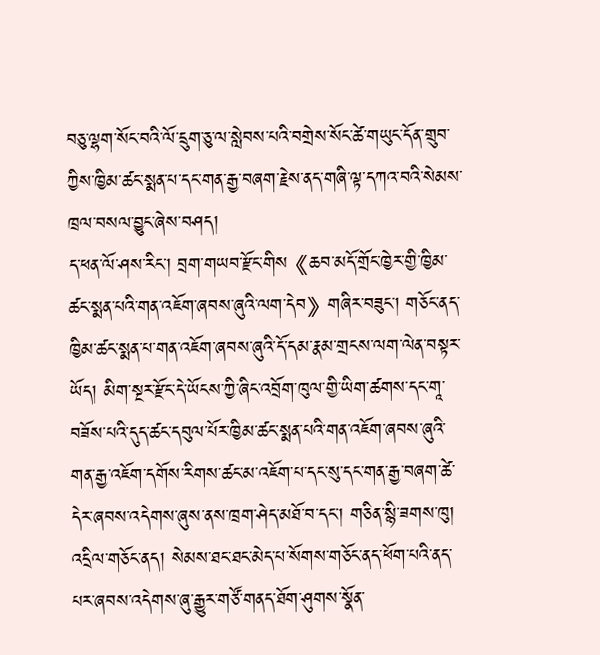བཅུ་ལྷག་སོང་བའི་ལོ་དྲུག་ཅུ་ལ་སླེབས་པའི་བགྲེས་སོང་ཚེ་གཡུང་དོན་གྲུབ་ཀྱིས་ཁྱིམ་ཚང་སྨན་པ་དང་གན་རྒྱ་བཞག་རྗེས་ནད་གཞི་ལྟ་དཀའ་བའི་སེམས་ཁྲལ་བསལ་བྱུང་ཞེས་བཤད།
ད་ཕན་ལོ་ཤས་རིང་། བྲག་གཡབ་རྫོང་གིས《ཆབ་མདོ་གྲོང་ཁྱེར་གྱི་ཁྱིམ་ཚང་སྨན་པའི་གན་འཇོག་ཞབས་ཞུའི་ལག་དེབ》གཞིར་བཟུང་། གཅོང་ནད་ཁྱིམ་ཚང་སྨན་པ་གན་འཇོག་ཞབས་ཞུའི་དོ་དམ་རྣམ་གྲངས་ལག་ལེན་བསྟར་ཡོད། མིག་སྔར་རྫོང་དེ་ཡོངས་ཀྱི་ཞིང་འབྲོག་ཁུལ་གྱི་ཡིག་ཚགས་དང་གཱ་བཟོས་པའི་དུད་ཚང་དབུལ་པོར་ཁྱིམ་ཚང་སྨན་པའི་གན་འཇོག་ཞབས་ཞུའི་གན་རྒྱ་འཇོག་དགོས་རིགས་ཚང་མ་འཇོག་པ་དང་སུ་དང་གན་རྒྱ་བཞག་ཚེ་དེར་ཞབས་འདེགས་ཞུས་ནས་ཁྲག་ཤེད་མཐོ་བ་དང་། གཅིན་སྙི་ཟགས་ཁུ། འདྲིལ་གཅོང་ནད། སེམས་ཐང་ཐང་མེད་པ་སོགས་གཅོང་ནད་ཕོག་པའི་ནད་པར་ཞབས་འདེགས་ཞུ་རྒྱུར་གཙོ་གནད་ཐོག་ཤུགས་སྣོན་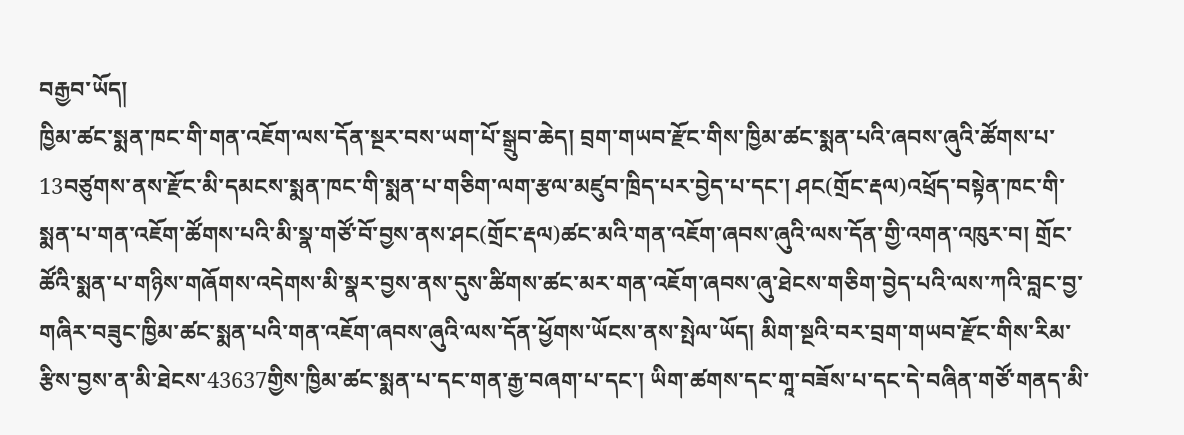བརྒྱབ་ཡོད།
ཁྱིམ་ཚང་སྨན་ཁང་གི་གན་འཇོག་ལས་དོན་སྔར་བས་ཡག་པོ་སྒྲུབ་ཆེད། བྲག་གཡབ་རྫོང་གིས་ཁྱིམ་ཚང་སྨན་པའི་ཞབས་ཞུའི་ཚོགས་པ་13བཙུགས་ནས་རྫོང་མི་དམངས་སྨན་ཁང་གི་སྨན་པ་གཅིག་ལག་རྩལ་མཛུབ་ཁྲིད་པར་བྱེད་པ་དང་། ཤང(གྲོང་རྡལ)འཕྲོད་བསྟེན་ཁང་གི་སྨན་པ་གན་འཇོག་ཚོགས་པའི་མི་སྣ་གཙོ་བོ་བྱས་ནས་ཤང(གྲོང་རྡལ)ཚང་མའི་གན་འཇོག་ཞབས་ཞུའི་ལས་དོན་གྱི་འགན་འཁུར་བ། གྲོང་ཚོའི་སྨན་པ་གཉིས་གཞོགས་འདེགས་མི་སྣར་བྱས་ནས་དུས་ཚིགས་ཚང་མར་གན་འཇོག་ཞབས་ཞུ་ཐེངས་གཅིག་བྱེད་པའི་ལས་ཀའི་བླང་བྱ་གཞིར་བཟུང་ཁྱིམ་ཚང་སྨན་པའི་གན་འཇོག་ཞབས་ཞུའི་ལས་དོན་ཕྱོགས་ཡོངས་ནས་སྤེལ་ཡོད། མིག་སྔའི་བར་བྲག་གཡབ་རྫོང་གིས་རིམ་རྩིས་བྱས་ན་མི་ཐེངས་43637གྱིས་ཁྱིམ་ཚང་སྨན་པ་དང་གན་རྒྱ་བཞག་པ་དང་། ཡིག་ཚགས་དང་གཱ་བཟོས་པ་དང་དེ་བཞིན་གཙོ་གནད་མི་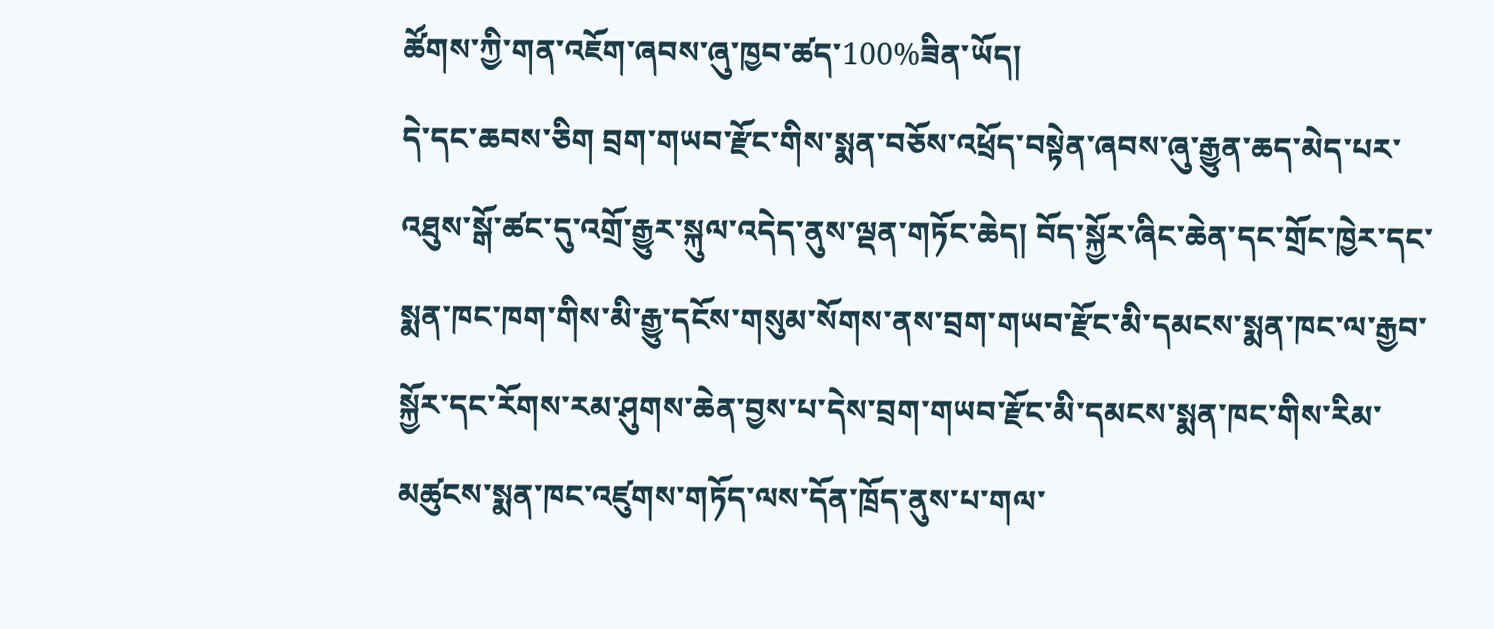ཚོགས་ཀྱི་གན་འཇོག་ཞབས་ཞུ་ཁྱབ་ཚད་100%ཟིན་ཡོད།
དེ་དང་ཆབས་ཅིག བྲག་གཡབ་རྫོང་གིས་སྨན་བཅོས་འཕྲོད་བསྟེན་ཞབས་ཞུ་རྒྱུན་ཆད་མེད་པར་འཐུས་སྒོ་ཚང་དུ་འགྲོ་རྒྱུར་སྐུལ་འདེད་ནུས་ལྡན་གཏོང་ཆེད། བོད་སྐྱོར་ཞིང་ཆེན་དང་གྲོང་ཁྱེར་དང་སྨན་ཁང་ཁག་གིས་མི་རྒྱུ་དངོས་གསུམ་སོགས་ནས་བྲག་གཡབ་རྫོང་མི་དམངས་སྨན་ཁང་ལ་རྒྱབ་སྐྱོར་དང་རོགས་རམ་ཤུགས་ཆེན་བྱས་པ་དེས་བྲག་གཡབ་རྫོང་མི་དམངས་སྨན་ཁང་གིས་རིམ་མཚུངས་སྨན་ཁང་འཛུགས་གཏོད་ལས་དོན་ཁྲོད་ནུས་པ་གལ་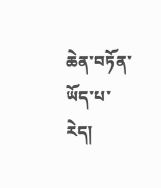ཆེན་བཏོན་ཡོད་པ་རེད།